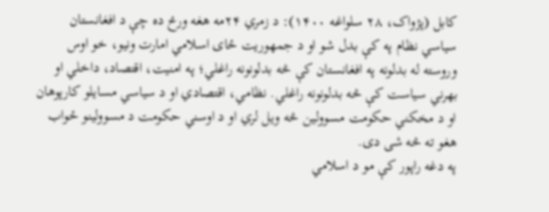کابل (پژواک، ۲۸ سلواغه ۱۴۰۰): د زمري ۲۴مه هغه ورځ ده چې د افغانستان سیاسي نظام په کې بدل شو او د جمهوریت ځای اسلامي امارت ونیو، خو اوس وروسته له بدلونه په افغانستان کې څه بدلونونه راغلي؛ په امنیت، اقتصاد، داخلي او بهرني سیاست کې څه بدلونونه راغلي. نظامي، اقتصادي او د سیاسي مسایلو کارپوهان او د مخکني حکومت مسوولین څه ویل لري او د اوسني حکومت د مسوولینو ځواب هغو ته څه شی دی.
په دغه راپور کې مو د اسلامي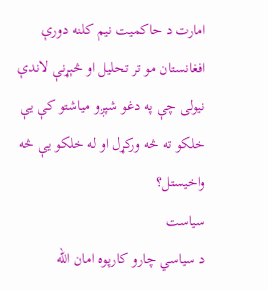امارت د حاکمیت نیم کلنه دورې افغانستان مو تر تحلیل او څېړنې لاندې نیولی چې په دغو شپږو میاشتو کې یې خلکو ته څه ورکړل او له خلکو یې څه واخیستل؟
سیاست
د سیاسي چارو کارپوه امان الله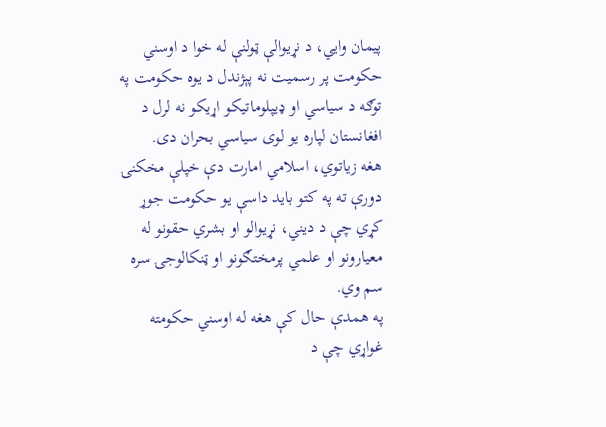پیمان وایي، د نړیوالې ټولنې له خوا د اوسني حکومت پر رسمیت نه پېژندل د یوه حکومت په توګه د سیاسي او ډيپلوماتیکو اړیکو نه لرل د افغانستان لپاره یو لوی سیاسي بحران دی.
هغه زیاتوي، اسلامي امارت دې خپلې مخکنۍ دورې ته په کتو باید داسې یو حکومت جوړ کړي چې د دیني، نړیوالو او بشري حقونو له معیارونو او علمي پرمختګونو او ټنکالوجۍ سره سم وي.
په همدې حال کې هغه له اوسني حکومته غواړي چې د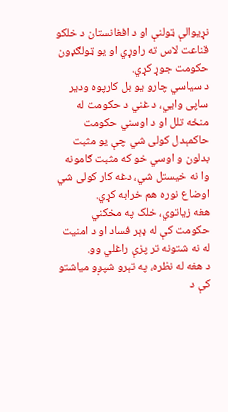نړیوالې ټولنې او د افغانستان د خلکو قناعت لاس ته راوړي او یو ټولګډون حکومت جوړ کړي.
د سیاسي چارو یو بل کارپوه ودیر ساپی وایي، د غني د حکومت له منځه تلل او د اوسني حکومت حاکمېدل کولی شي چې یو مثبت بدلون و اوسي خو که مثبت ګامونه وا نه خیستل شي، دغه کار کولی شي اوضاع نوره هم خرابه کړي.
هغه زیاتوي، خلک په مخکني حکومت کې له ډېر فساد او د امنیت له نه شتونه تر پزې راغلي وو.
د هغه له نظره، په تېرو شپږو میاشتو کې د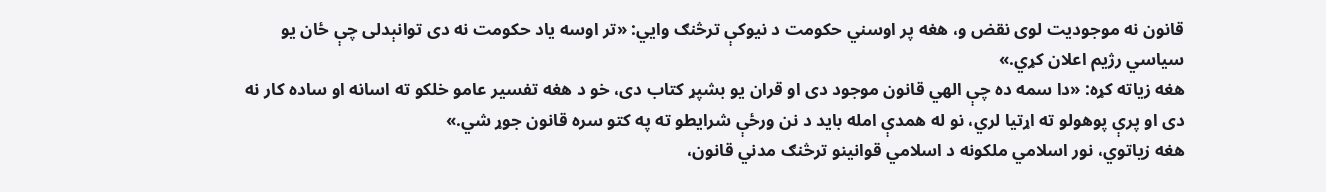قانون نه موجودیت لوی نقض و، هغه پر اوسني حکومت د نیوکې ترڅنګ وایي: «تر اوسه یاد حکومت نه دی توانېدلی چې ځان یو سیاسي رژیم اعلان کړي.»
هغه زیاته کړه: «دا سمه ده چې الهي قانون موجود دی او قران یو بشپړ کتاب دی، خو د هغه تفسیر عامو خلکو ته اسانه او ساده کار نه دی او پرې پوهولو ته اړتیا لري، نو له همدې امله باید د نن ورځې شرایطو ته په کتو سره قانون جوړ شي.»
هغه زیاتوي، نور اسلامي ملکونه د اسلامي قوانینو ترڅنګ مدني قانون،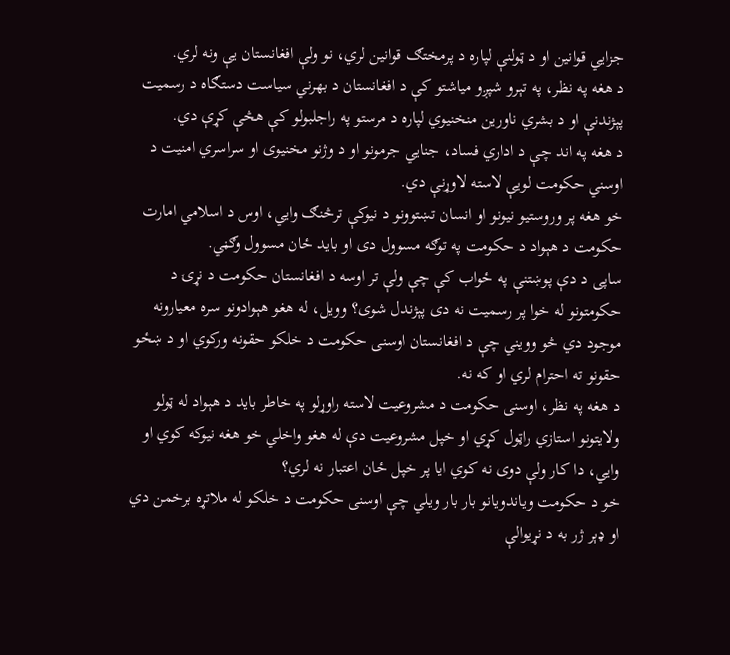جزایي قوانین او د ټولنې لپاره د پرمختګ قوانین لري، نو ولې افغانستان یې ونه لري.
د هغه په نظر، په تېرو شپږو میاشتو کې د افغانستان د بهرني سیاست دستګاه د رسمیت پېژندنې او د بشري ناورین منخنیوي لپاره د مرستو په راجلبولو کې هڅې کړې دي.
د هغه په اند چې د اداري فساد، جنایي جرمونو او د وژنو مخنیوی او سراسري امنیت د اوسني حکومت لویې لاسته لاوړنې دي.
خو هغه پر وروستیو نیونو او انسان تښتوونو د نیوکې ترڅنګ وایي، اوس د اسلامي امارت حکومت د هېواد د حکومت په توګه مسوول دی او باید ځان مسوول وګڼي.
ساپی د دې پوښتنې په ځواب کې چې ولې تر اوسه د افغانستان حکومت د نړۍ د حکومتونو له خوا پر رسمیت نه دی پېژندل شوی؟ وويل، له هغو هېوادونو سره معیارونه موجود دي څو وویني چې د افغانستان اوسنی حکومت د خلکو حقونه ورکوي او د ښځو حقونو ته احترام لري او که نه.
د هغه په نظر، اوسنی حکومت د مشروعیت لاسته راوړلو په خاطر باید د هېواد له ټولو ولایتونو استازي راټول کړي او خپل مشروعیت دې له هغو واخلي خو هغه نیوکه کوي او وایي، دا کار ولې دوی نه کوي ایا پر خپل ځان اعتبار نه لري؟
خو د حکومت ویاندویانو بار بار ویلي چې اوسنی حکومت د خلکو له ملاتړه برخمن دي او ډېر ژر به د نړیوالې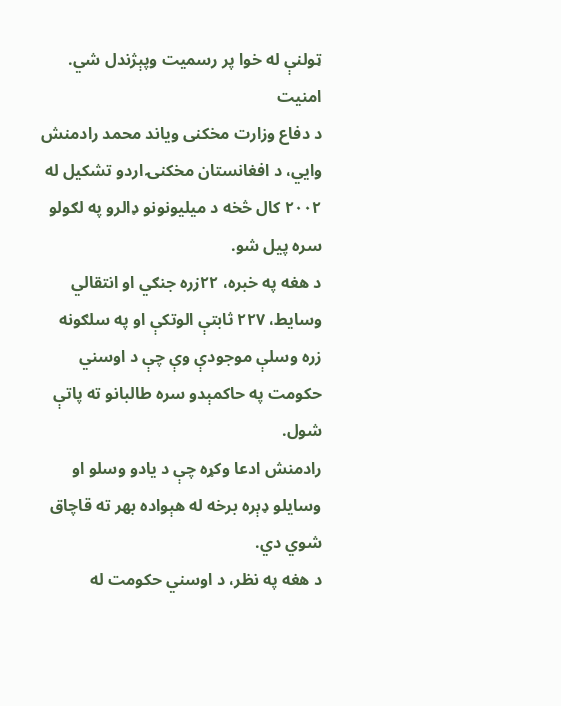ټولنې له خوا پر رسمیت وپېژندل شي.
امنیت
د دفاع وزارت مخکنی ویاند محمد رادمنش وایي، د افغانستان مخکنۍ اردو تشکیل له ۲۰۰۲ کال څخه د میلیونونو ډالرو په لګولو سره پیل شو.
د هغه په خبره، ۲۲زره جنګي او انتقالي وسایط، ۲۲۷ ثابتې الوتکې او په سلګونه زره وسلې موجودې وې چې د اوسني حکومت په حاکمېدو سره طالبانو ته پاتې شول.
رادمنش ادعا وکړه چې د یادو وسلو او وسایلو ډېره برخه له هېواده بهر ته قاچاق شوي دي.
د هغه په نظر، د اوسني حکومت له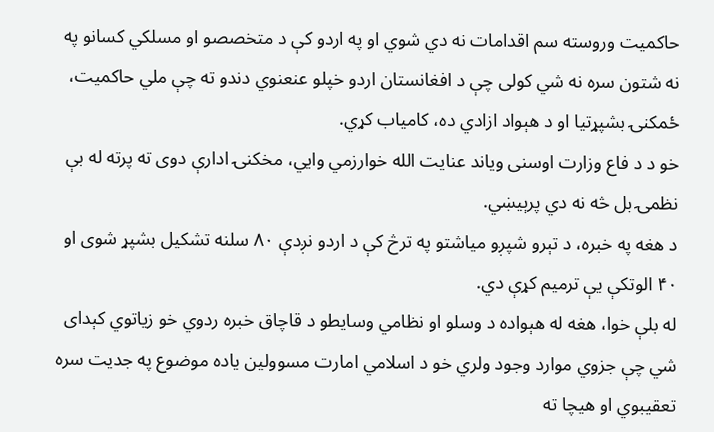حاکمیت وروسته سم اقدامات نه دي شوي او په اردو کې د متخصصو او مسلکي کسانو په نه شتون سره نه شي کولی چې د افغانستان اردو خپلو عنعنوي دندو ته چې ملي حاکمیت، ځمکنۍ بشپړتیا او د هېواد ازادي ده، کامیاب کړي.
خو د د فاع وزارت اوسنی ویاند عنایت الله خوارزمي وایي، مخکنۍ ادارې دوی ته پرته له بې نظمۍ بل څه نه دي پرېیښي.
د هغه په خبره، د تېرو شپږو میاشتو په ترڅ کې د اردو نږدې ۸۰ سلنه تشکیل بشپړ شوی او ۴۰ الوتکې یې ترمیم کړې دي.
له بلې خوا، هغه له هېواده د وسلو او نظامي وسایطو د قاچاق خبره ردوي خو زیاتوي کېدای شي چې جزوي موارد وجود ولري خو د اسلامي امارت مسوولین یاده موضوع په جدیت سره تعقیبوي او هیچا ته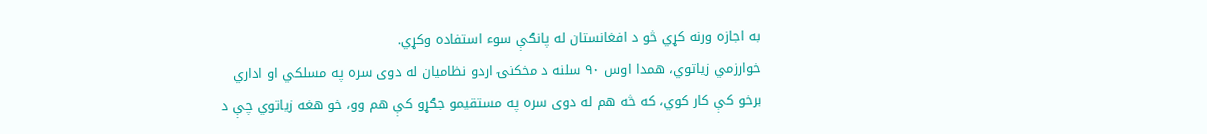به اجازه ورنه کړي څو د افغانستان له پانګې سوء استفاده وکړي.
خوارزمي زیاتوي، همدا اوس ۹۰ سلنه د مخکنۍ اردو نظامیان له دوی سره په مسلکي او اداري برخو کې کار کوي، که څه هم له دوی سره په مستقیمو جګړو کې هم وو، خو هغه زیاتوي چې د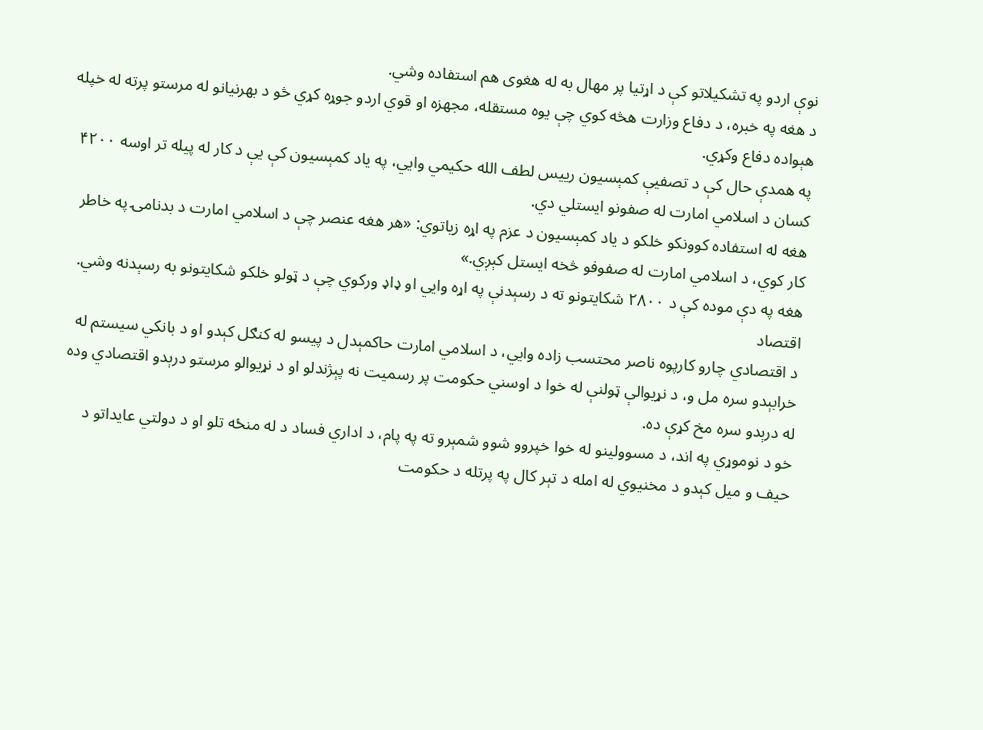نوې اردو په تشکیلاتو کې د اړتیا پر مهال به له هغوی هم استفاده وشي.
د هغه په خبره، د دفاع وزارت هڅه کوي چې یوه مستقله، مجهزه او قوي اردو جوړه کړي څو د بهرنیانو له مرستو پرته له خپله هېواده دفاع وکړي.
په همدې حال کې د تصفیې کمېسیون رییس لطف الله حکیمي وایي، په یاد کمېسیون کې یې د کار له پیله تر اوسه ۴۲۰۰ کسان د اسلامي امارت له صفونو ايستلي دي.
هغه له استفاده کوونکو خلکو د یاد کمېسیون د عزم په اړه زیاتوي: «هر هغه عنصر چې د اسلامي امارت د بدنامۍ په خاطر کار کوي، د اسلامي امارت له صفوفو څخه ايستل کېږي.»
هغه په دې موده کې د ۲۸۰۰ شکایتونو ته د رسېدنې په اړه وایي او ډاډ ورکوي چې د ټولو خلکو شکایتونو به رسېدنه وشي.
اقتصاد
د اقتصادي چارو کارپوه ناصر محتسب زاده وایي، د اسلامي امارت حاکمېدل د پیسو له کنګل کېدو او د بانکي سیستم له خرابېدو سره مل و، د نړیوالې ټولنې له خوا د اوسني حکومت پر رسمیت نه پېژندلو او د نړیوالو مرستو درېدو اقتصادي وده له درېدو سره مخ کړې ده.
خو د نوموړي په اند، د مسوولینو له خوا خپروو شوو شمېرو ته په پام، د اداري فساد د له منځه تلو او د دولتي عایداتو د حیف و میل کېدو د مخنیوي له امله د تېر کال په پرتله د حکومت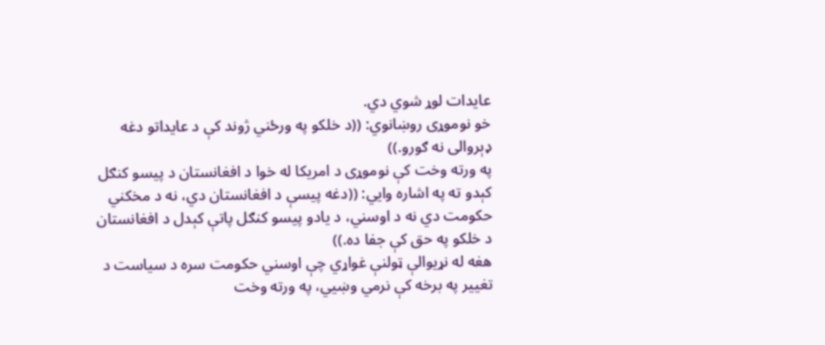عایدات لوړ شوي دي.
خو نوموړی روښانوي: ((د خلکو په ورځني ژوند کې د عایداتو دغه ډېروالی نه ګورو.))
په ورته وخت کې نوموړی د امریکا له خوا د افغانستان د پیسو کنګل کېدو ته په اشاره وايي: ((دغه پیسې د افغانستان دي، نه د مخکني حکومت دي نه د اوسني، د یادو پیسو کنګل پاتې کېدل د افغانستان د خلکو په حق کې جفا ده.))
هغه له نړیوالې ټولنې غواړي چې اوسني حکومت سره د سیاست د تغییر په برخه کې نرمي وښيي، په ورته وخت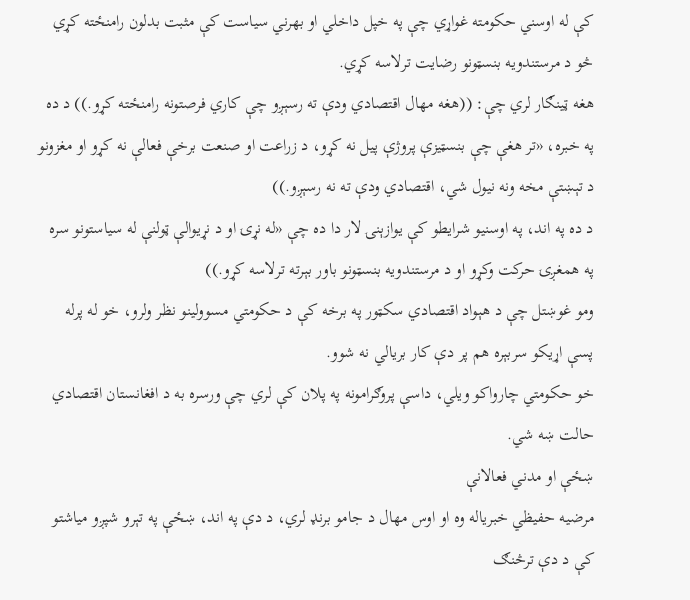کې له اوسني حکومته غواړي چې په خپل داخلي او بهرني سیاست کې مثبت بدلون رامنځته کړي څو د مرستندویه بنسټونو رضایت ترلاسه کړي.
هغه ټینګار لري چې: ((هغه مهال اقتصادي ودې ته رسېږو چې کاري فرصتونه رامنځته کړو.)) د ده په خبره، «تر هغې چې بنسټیزې پروژې پیل نه کړو، د زراعت او صنعت برخې فعالې نه کړو او مغزونو د تېښتې مخه ونه نیول شي، اقتصادي ودې ته نه رسېږو.))
د ده په اند، په اوسنیو شرایطو کې یوازېنۍ لار دا ده چې «له نړۍ او د نړیوالې ټولنې له سیاستونو سره په همغږۍ حرکت وکړو او د مرستندویه بنسټونو باور بېرته ترلاسه کړو.))
ومو غوښتل چې د هېواد اقتصادي سکټور په برخه کې د حکومتي مسوولینو نظر ولرو، خو له پرله پسې اړیکو سربېره هم پر دې کار بریالي نه شوو.
خو حکومتي چارواکو ويلي، داسې پروګرامونه په پلان کې لري چې ورسره به د افغانستان اقتصادي حالت ښه شي.
ښځې او مدني فعالانې
مرضیه حفیظي خبریاله وه او اوس مهال د جامو برنډ لري، د دې په اند، ښځې په تېرو شپږو میاشتو کې د دې ترڅنګ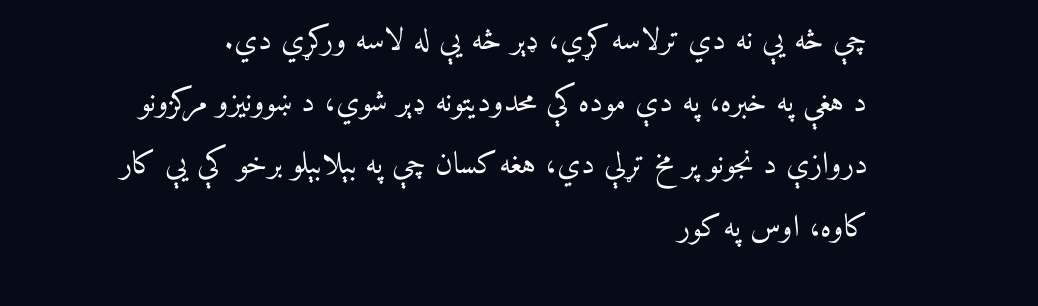چې څه یې نه دي ترلاسه کړي، ډېر څه یې له لاسه ورکړي دي.
د هغې په خبره، په دې موده کې محدودیتونه ډېر شوي، د ښوونیزو مرکزونو دروازې د نجونو پر مخ تړلې دي، هغه کسان چې په بېلابېلو برخو کې یې کار کاوه، اوس په کور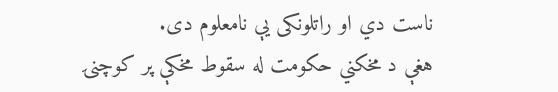ناست دي او راتلونکی یې نامعلوم دی.
هغې د مخکني حکومت له سقوط مخکې پر کوچنۍ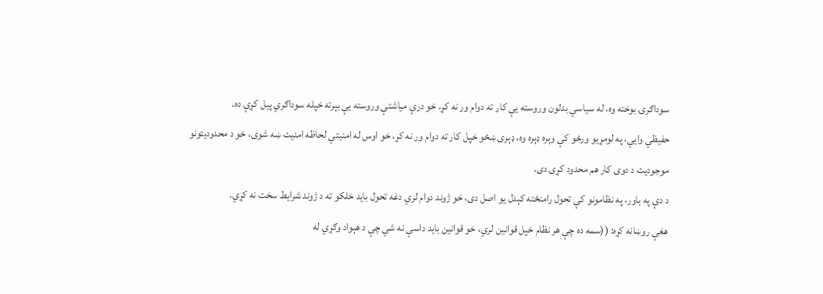سوداګرۍ بوخته وه، له سیاسي بدلون وروسته یې کار ته دوام ور نه کړ، خو درې میاشتې وروسته یې بېرته خپله سوداګري پیل کړې ده.
حفیظي وايي، په لومړیو ورځو کې وېره ډېره وه، ډېری ښځو خپل کار ته دوام ور نه کړ، خو اوس له امنیتي لحاظه امنیت ښه شوی، خو د محدودیتونو موجودیت د دوی کار هم محدود کړی دی.
د دې په باور، په نظامونو کې تحول رامنځته کېدل یو اصل دی، خو ژوند دوام لري دغه تحول باید خلکو ته د ژوند شرایط سخت نه کړي.
هغې روښانه کړه: ((سمه ده چې هر نظام خپل قوانین لري، خو قوانین باید داسې نه شي چې د هېواد وګړي له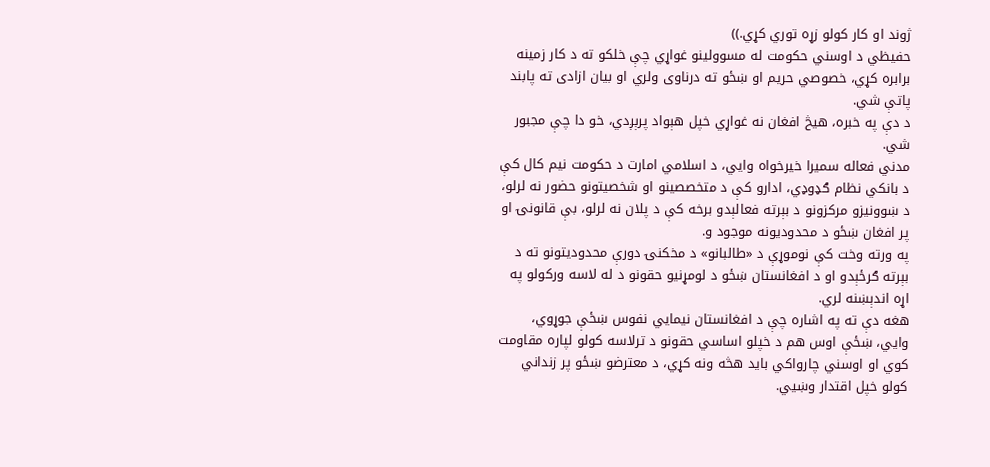ژوند او کار کولو زړه توري کړي.))
حفیظي د اوسني حکومت له مسوولینو غواړي چې خلکو ته د کار زمینه برابره کړي، خصوصي حریم او ښځو ته درناوی ولري او بیان ازادی ته پابند پاتې شي.
د دې په خبره، هيڅ افغان نه غواړي خپل هېواد پرېږدي، خو دا چې مجبور شي.
مدني فعاله سمیرا خیرخواه وايي، د اسلامي امارت د حکومت نیم کال کې د بانکي نظام ګډوډي، ادارو کې د متخصصینو او شخصیتونو حضور نه لرلو، د ښوونیزو مرکزونو د بېرته فعالېدو برخه کې د پلان نه لرلو، بې قانونۍ او پر افغان ښځو د محدودیونه موجود و.
په ورته وخت کې نوموړې د «طالبانو» د مخکنۍ دورې محدودیتونو ته د بېرته ګرځېدو او د افغانستان ښځو د لومړنیو حقونو د له لاسه ورکولو په اړه اندېښنه لري.
هغه دې ته په اشاره چې د افغانستان نیمايي نفوس ښځې جوړوي، وايي، ښځې اوس هم د خپلو اساسي حقونو د ترلاسه کولو لپاره مقاومت کوي او اوسني چارواکي باید هڅه ونه کړي، د معترضو ښځو پر زنداني کولو خپل اقتدار وښيي.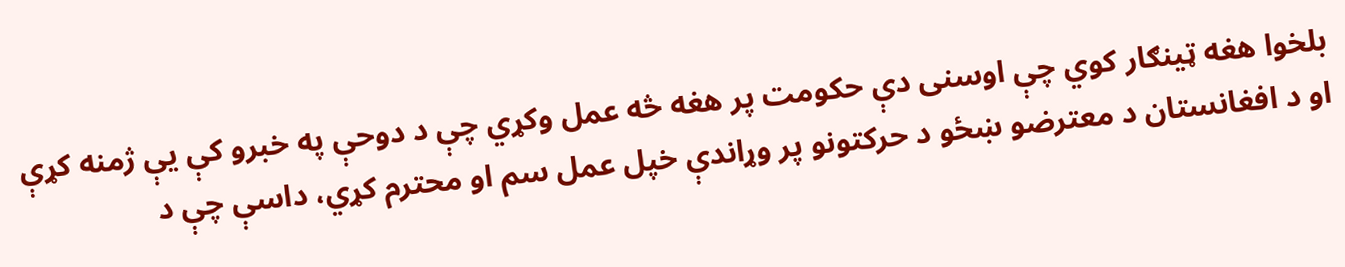بلخوا هغه ټینګار کوي چې اوسنی دې حکومت پر هغه څه عمل وکړي چې د دوحې په خبرو کې یې ژمنه کړې او د افغانستان د معترضو ښځو د حرکتونو پر وړاندې خپل عمل سم او محترم کړي، داسې چې د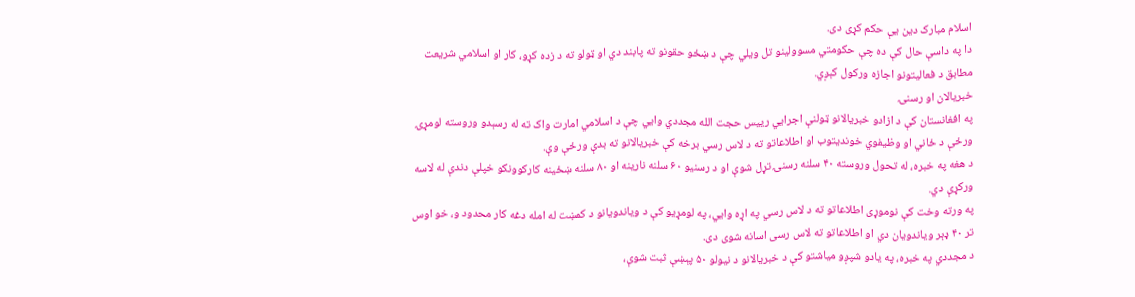اسلام مبارک دين یې حکم کړی دی.
دا په داسې حال کې ده چې حکومتي مسوولینو تل ویلي چې د ښځو حقونو ته پابند دي او ټولو ته د زده کړو، کار او اسلامي شریعت مطابق د فعالیتونو اجازه ورکول کېږي.
خبریالان او رسنۍ
په افغانستان کې د ازادو خبریالانو ټولنې اجرایي رییس حجت الله مجددي وايي چې د اسلامي امارت واک ته له رسېدو وروسته لومړۍ ورځې د ځاني او وظیفوي خوندیتوب او اطلاعاتو ته د لاس رسي برخه کې خبریالانو ته بدې ورځې وې.
د هغه په خبره، له تحول وروسته ۴۰ سلنه رسنۍ تړل شوې او د رسنیو ۶۰ سلنه نارینه او ۸۰ سلنه ښځینه کارکوونکو خپلې دندې له لاسه ورکړې دي.
په ورته وخت کې نوموړی اطلاعاتو ته د لاس رسي په اړه وايي، په لومړیو کې د ویاندویانو د کمښت له امله دغه کار محدود و، خو اوس تر ۴۰ ډېر ویاندویان دي او اطلاعاتو ته لاس رسی اسانه شوی دی.
د مجددي په خبره، په یادو شپږو میاشتو کې د خبریالانو د نیولو ۵۰ پېښې ثبت شوې،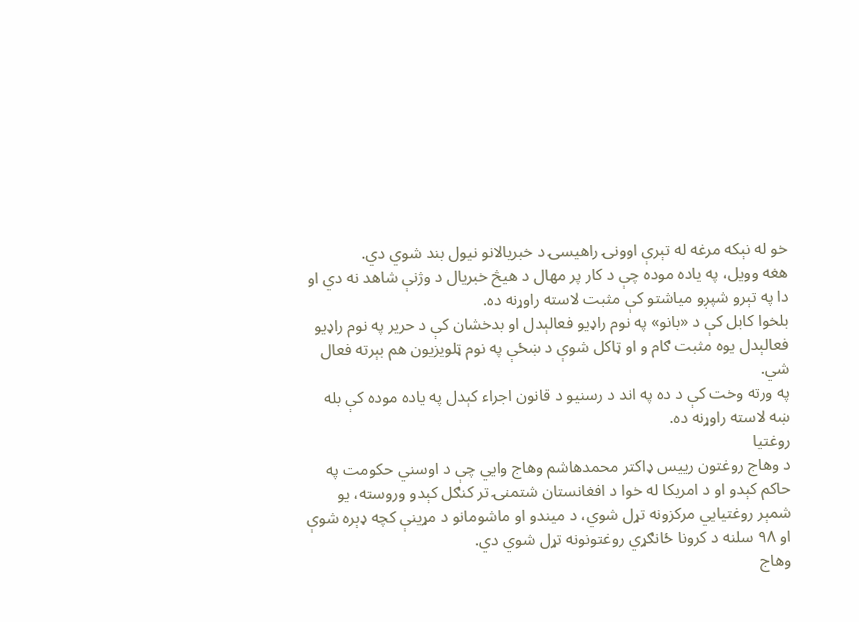خو له نېکه مرغه له تېرې اوونۍ راهیسۍ د خبریالانو نیول بند شوي دي.
هغه وویل، په یاده موده چې د کار پر مهال د هيڅ خبریال د وژنې شاهد نه دي او دا په تېرو شپږو میاشتو کې مثبت لاسته راوړنه ده.
بلخوا کابل کې د «بانو» په نوم راډیو فعالېدل او بدخشان کې د حریر په نوم راډیو فعالېدل یوه مثبت ګام و او ټاکل شوې د ښځې په نوم ټلویزیون هم بېرته فعال شي.
په ورته وخت کې د ده په اند د رسنیو د قانون اجراء کېدل په یاده موده کې بله ښه لاسته راوړنه ده.
روغتیا
د وهاج روغتون رییس ډاکتر محمدهاشم وهاج وايي چې د اوسني حکومت په حاکم کېدو او د امریکا له خوا د افغانستان شتمنۍ تر کنګل کېدو وروسته، یو شمېر روغتیايي مرکزونه تړل شوي، د میندو او ماشومانو د مړینې کچه ډېره شوې او ۹۸ سلنه د کرونا ځانګړي روغتونونه تړل شوي دي.
وهاج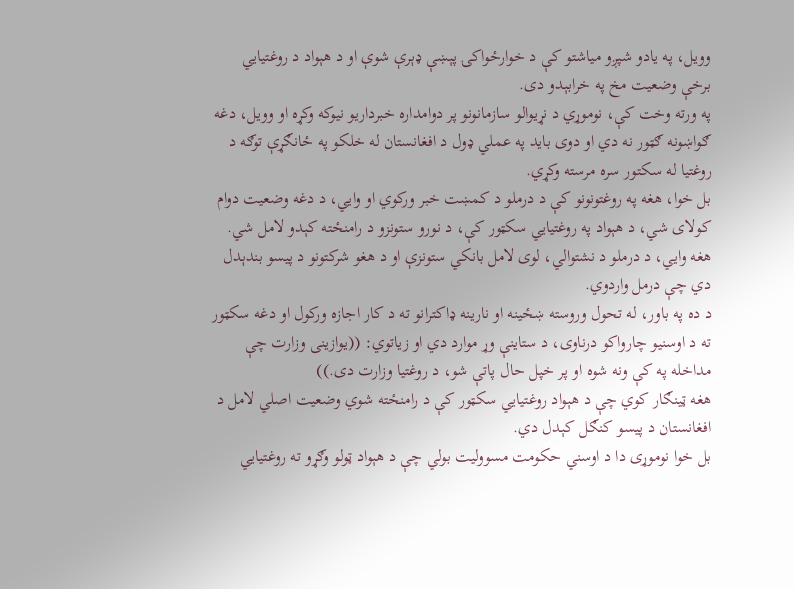وویل، په یادو شپږو میاشتو کې د خوارځواکۍ پېښې ډېرې شوې او د هېواد د روغتیايي برخې وضعیت مخ په خرابېدو دی.
په ورته وخت کې، نوموړي د نړیوالو سازمانونو پر دوامداره خبرداریو نیوکه وکړه او وویل، دغه ګواښونه ګټور نه دي او دوی باید په عملي ډول د افغانستان له خلکو په ځانګړې توګه د روغتیا له سکتور سره مرسته وکړي.
بل خوا، هغه په روغتونونو کې د درملو د کمښت خبر ورکوي او وايي، د دغه وضعیت دوام کولای شي، د هېواد په روغتیايي سکټور کې، د نورو ستونزو د رامنځته کېدو لامل شي.
هغه وایي، د درملو د نشتوالي، لوی لامل بانکي ستونزې او د هغو شرکتونو د پیسو بندېدل دي چې درمل واردوي.
د ده په باور، له تحول وروسته ښځینه او نارینه ډاکترانو ته د کار اجازه ورکول او دغه سکټور ته د اوسنیو چارواکو درناوی، د ستاینې وړ موارد دي او زیاتوي: ((یوازینی وزارت چې مداخله په کې ونه شوه او پر خپل حال پاتې شو، د روغتیا وزارت دی.))
هغه ټینګار کوي چې د هېواد روغتیايي سکټور کې د رامنځته شوي وضعیت اصلي لامل د افغانستان د پیسو کنګل کېدل دي.
بل خوا نوموړی دا د اوسني حکومت مسوولیت بولي چې د هېواد ټولو وګړو ته روغتیايي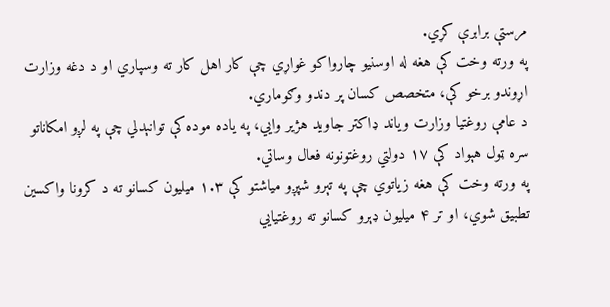مرستې برابرې کړي.
په ورته وخت کې هغه له اوسنیو چارواکو غواړي چې کار اهل کار ته وسپاري او د دغه وزارت اړوندو برخو کې، متخصص کسان پر دندو وګوماري.
د عامې روغتیا وزارت ویاند ډاکتر جاوید هژیر وايي، په یاده موده کې توانېدلي چې په لږو امکاناتو سره ټول هېواد کې ۱۷ دولتي روغتونونه فعال وساتي.
په ورته وخت کې هغه زیاتوي چې په تېرو شپږو میاشتو کې ۱.۳ میلیون کسانو ته د کرونا واکسین تطبیق شوي، او تر ۴ میلیون ډېرو کسانو ته روغتیايي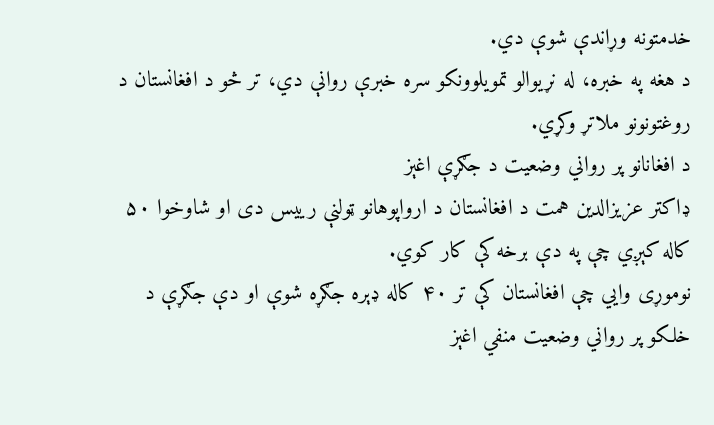خدمتونه وړاندې شوې دي.
د هغه په خبره، له نړیوالو تمویلوونکو سره خبرې روانې دي، تر څو د افغانستان د روغتونونو ملاتړ وکړي.
د افغانانو پر رواني وضعیت د جګړې اغېز
ډاکتر عزیزالدین همت د افغانستان د ارواپوهانو ټولنې رییس دی او شاوخوا ۵۰ کاله کېږي چې په دې برخه کې کار کوي.
نوموړی وايي چې افغانستان کې تر ۴۰ کاله ډېره جګړه شوې او دې جګړې د خلکو پر رواني وضعیت منفي اغېز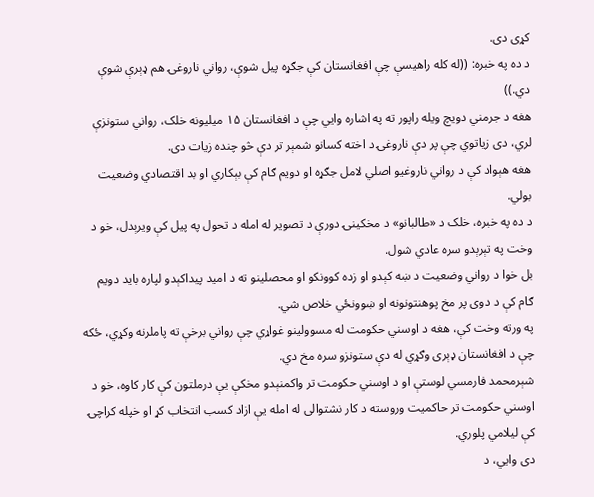کړی دی.
د ده په خبره: ((له کله راهیسې چې افغانستان کې جګړه پیل شوې، رواني ناروغۍ هم ډېرې شوې دي.))
هغه د جرمني دویچ ویله راپور ته په اشاره وايي چې د افغانستان ۱۵ میلیونه خلک، رواني ستونزې لري، دی زیاتوي چې پر دې ناروغۍ د اخته کسانو شمېر تر دې څو چنده زیات دی.
هغه هېواد کې د رواني ناروغیو اصلي لامل جګړه او دویم ګام کې بېکاري او بد اقتصادي وضعیت بولي.
د ده په خبره، خلک د «طالبانو» د مخکینۍ دورې د تصویر له امله د تحول په پیل کې ویرېدل، خو د وخت په تېرېدو سره عادي شول.
بل خوا د رواني وضعیت د ښه کېدو او زده کوونکو او محصلینو ته د امید پیداکېدو لپاره باید دویم ګام کې د دوی پر مخ پوهنتونونه او ښوونځي خلاص شي.
په ورته وخت کې، هغه د اوسني حکومت له مسوولینو غواړي چې رواني برخې ته پاملرنه وکړي، ځکه چې د افغانستان ډېری وګړي له دې ستونزو سره مخ دي.
شېرمحمد فارمسي لوستې او د اوسني حکومت تر واکمنېدو مخکې یې درملتون کې کار کاوه، خو د اوسني حکومت تر حاکمیت وروسته د کار نشتوالی له امله یې ازاد کسب انتخاب کړ او خپله کراچۍ کې لیلامي پلوري.
دی وايي، د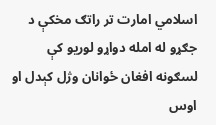اسلامي امارت تر راتګ مخکې د جګړو له امله دواړو لوریو کې لسګونه افغان ځوانان وژل کېدل او اوس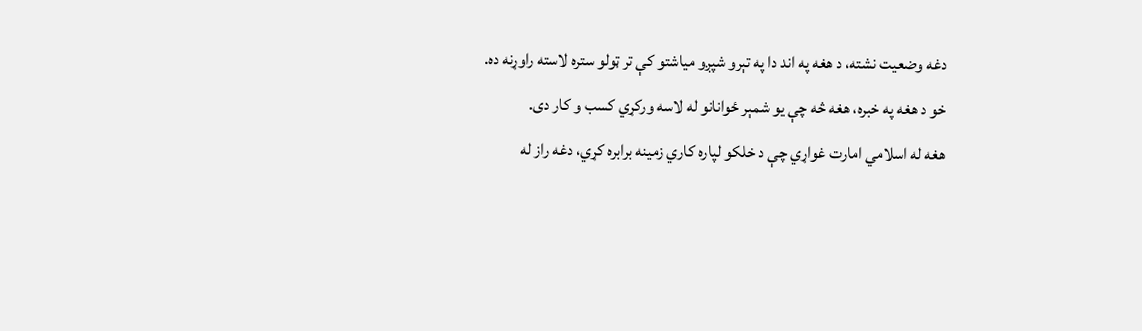دغه وضعیت نشته، د هغه په اند دا په تېرو شپږو میاشتو کې تر ټولو ستره لاسته راوړنه ده.
خو د هغه په خبره، هغه څه چې یو شمېر ځوانانو له لاسه ورکړي کسب و کار دی.
هغه له اسلامي امارت غواړي چې د خلکو لپاره کاري زمینه برابره کړي، دغه راز له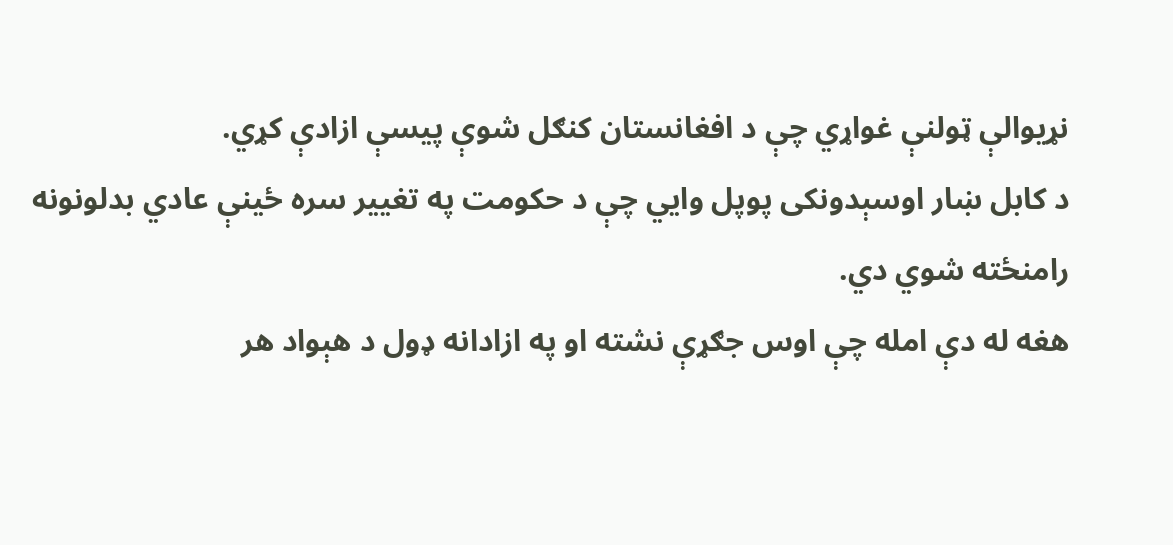نړیوالې ټولنې غواړي چې د افغانستان کنګل شوې پیسې ازادې کړي.
د کابل ښار اوسېدونکی پوپل وايي چې د حکومت په تغییر سره ځينې عادي بدلونونه رامنځته شوي دي.
هغه له دې امله چې اوس جګړې نشته او په ازادانه ډول د هېواد هر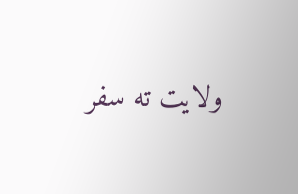ولایت ته سفر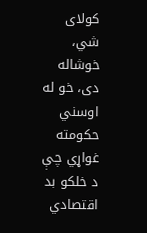کولای شي، خوشاله دی، خو له اوسني حکومته غواړي چې د خلکو بد اقتصادي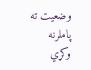وضعیت ته پاملرنه وکړي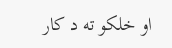او خلکو ته د کار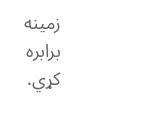زمینه برابره کړي.